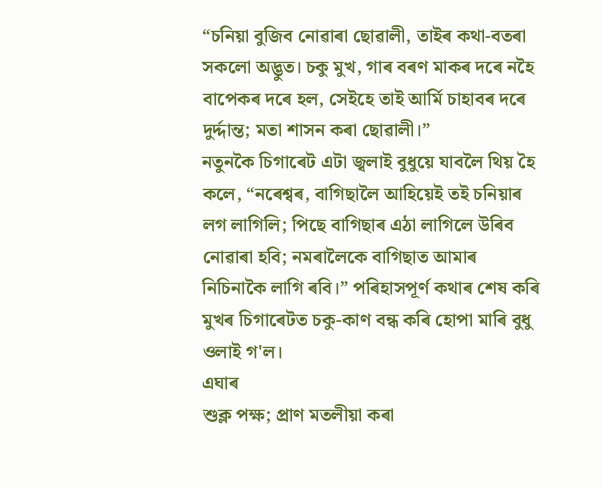“চনিয়া বুজিব নোৱাৰা ছোৱালী, তাইৰ কথা-বতৰা সকলো অদ্ভুত। চকু মুখ, গাৰ বৰণ মাকৰ দৰে নহৈ বাপেকৰ দৰে হল, সেইহে তাই আৰ্মি চাহাবৰ দৰে দুৰ্দ্দান্ত; মতা শাসন কৰা ছোৱালী।”
নতুনকৈ চিগাৰেট এটা জ্বলাই বুধুয়ে যাবলৈ থিয় হৈ কলে, “নৰেশ্বৰ, বাগিছালৈ আহিয়েই তই চনিয়াৰ লগ লাগিলি; পিছে বাগিছাৰ এঠা লাগিলে উৰিব নোৱাৰা হবি; নমৰালৈকে বাগিছাত আমাৰ নিচিনাকৈ লাগি ৰবি।” পৰিহাসপূৰ্ণ কথাৰ শেষ কৰি মুখৰ চিগাৰেটত চকু-কাণ বন্ধ কৰি হোপা মাৰি বুধু ওলাই গ'ল।
এঘাৰ
শুক্ল পক্ষ; প্ৰাণ মতলীয়া কৰা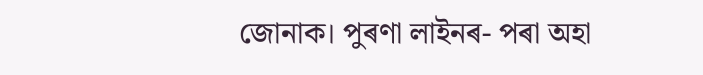জোনাক। পুৰণা লাইনৰ- পৰা অহা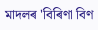মাদলৰ 'বিৰিণা বিণ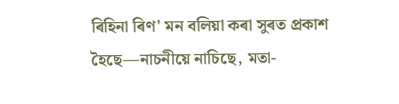ৰিহিনা ৰিণ' মন বলিয়া কৰা সুৰত প্ৰকাশ হৈছে—নাচনীয়ে নাচিছে, মতা-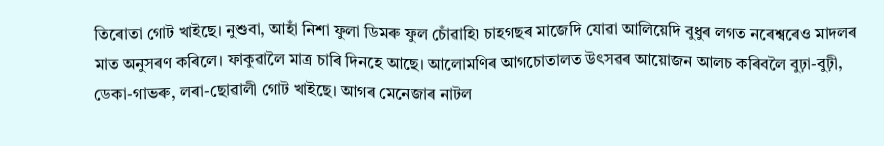তিৰোতা গোট খাইছে। নুশুবা, আহাঁ নিশা ফুলা ডিমৰু ফুল চোঁৱাহি৷ চাহগছৰ মাজেদি যোৱা আলিয়েদি বুধুৰ লগত নৰেশ্বৰেও মাদলৰ মাত অনুসৰণ কৰিলে। ফাকুৱালৈ মাত্ৰ চাৰি দিনহে আছে। আলোমণিৰ আগচোতালত উৎসৱৰ আয়োজন আলচ কৰিবলৈ বুঢ়া-বুঢ়ী, ডেকা-গাভৰু, লৰা-ছোৱালী গোট খাইছে। আগৰ মেনেজাৰ নাটল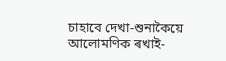চাহাবে দেখা-শুনাকৈয়ে আলোমণিক ৰখাই-